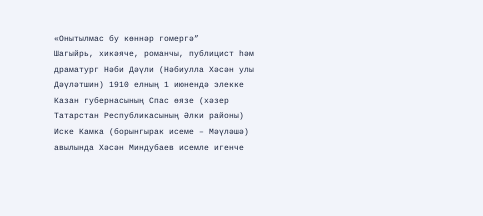«Онытылмас бу көннәр гомергә”
Шагыйрь, хикәяче, романчы, публицист һәм драматург Нәби Дәүли (Нәбиулла Хәсән улы Дәүләтшин) 1910 елның 1 июнендә элекке Казан губернасының Спас өязе (хәзер Татарстан Республикасының Әлки районы) Иске Камка (борынгырак исеме – Мәүләшә) авылында Хәсән Миндубаев исемле игенче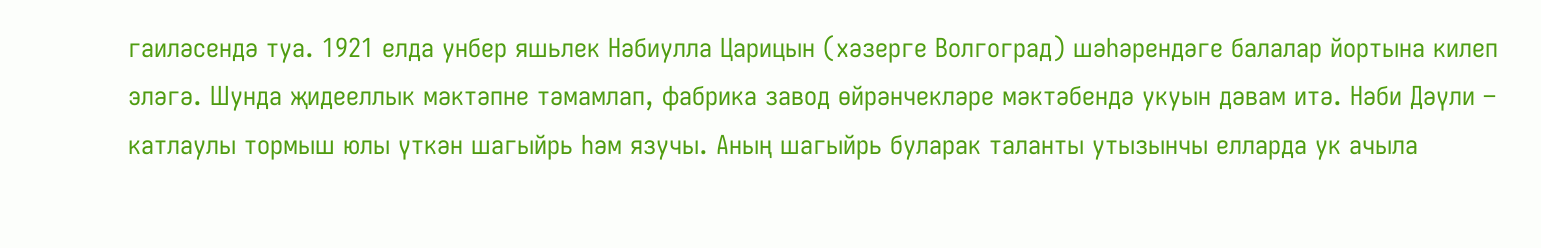гаиләсендә туа. 1921 елда унбер яшьлек Нәбиулла Царицын (хәзерге Волгоград) шәһәрендәге балалар йортына килеп эләгә. Шунда җидееллык мәктәпне тәмамлап, фабрика завод өйрәнчекләре мәктәбендә укуын дәвам итә. Нәби Дәүли – катлаулы тормыш юлы үткән шагыйрь һәм язучы. Аның шагыйрь буларак таланты утызынчы елларда ук ачыла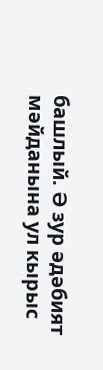башлый. Ә зур әдәбият мәйданына ул кырыс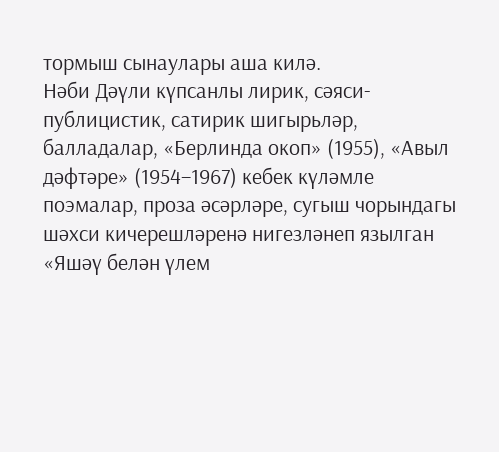тормыш сынаулары аша килә.
Нәби Дәүли күпсанлы лирик, сәяси-публицистик, сатирик шигырьләр, балладалар, «Берлинда окоп» (1955), «Авыл дәфтәре» (1954–1967) кебек күләмле поэмалар, проза әсәрләре, сугыш чорындагы шәхси кичерешләренә нигезләнеп язылган «Яшәү белән үлем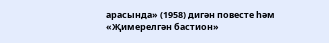арасында» (1958) дигән повесте һәм «Җимерелгән бастион»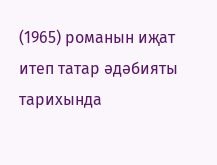(1965) романын иҗат итеп татар әдәбияты тарихында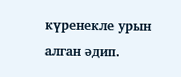күренекле урын алган әдип.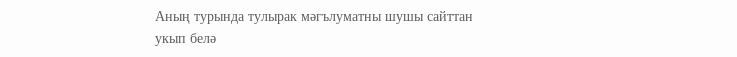Аның турында тулырак мәгълуматны шушы сайттан укып белә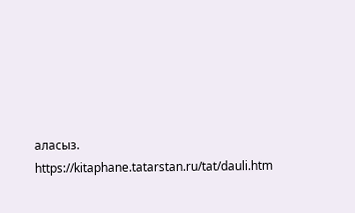аласыз.
https://kitaphane.tatarstan.ru/tat/dauli.htm